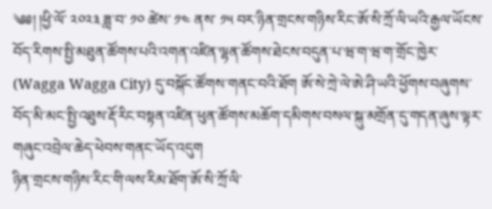༄༅། །ཕྱི་ལོ་ ༢༠༢༣ ཟླ་བ་ ༡༠ ཚེས་ ༡༤ ནས་ ༡༥ བར་ཉིན་གྲངས་གཉིས་རིང་ཨོ་སི་ཀྲོ་ལི་ཡའི་རྒྱལ་ཡོངས་བོད་རིགས་སྤྱི་མཐུན་ཚོགས་པའི་འགན་འཛིན་ལྷན་ཚོགས་ཐེངས་བདུན་པ་ཝ་ག་ཝ་ག་གྲོང་ཁྱེར་ (Wagga Wagga City) དུ་བསྐོང་ཚོགས་གནང་བའི་ཐོག ཨོ་སེ་ཀྲེ་ལེ་ཨེ་ཤི་ཡའི་ཕྱོགས་བཞུགས་བོད་མི་མང་སྤྱི་འཐུས་རྡོ་རིང་བསྟན་འཛིན་ཕུན་ཚོགས་མཆོག་དམིགས་བསལ་སྐུ་མགྲོན་དུ་གདན་ཞུས་ལྟར་གཞུང་འབྲེལ་ཆེད་ཕེབས་གནང་ཡོད་འདུག
ཉིན་གྲངས་གཉིས་རིང་གི་ལས་རིམ་ཐོག་ཨོ་སི་ཀྲོ་ལི་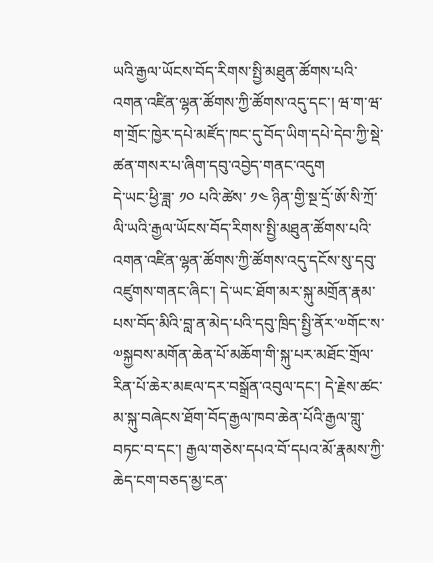ཡའི་རྒྱལ་ཡོངས་བོད་རིགས་སྤྱི་མཐུན་ཚོགས་པའི་འགན་འཛིན་ལྷན་ཚོགས་ཀྱི་ཚོགས་འདུ་དང་། ཝ་ག་ཝ་ག་གྲོང་ཁྱེར་དཔེ་མཛོད་ཁང་དུ་བོད་ཡིག་དཔེ་དེབ་ཀྱི་སྡེ་ཚན་གསར་པ་ཞིག་དབུ་འབྱེད་གནང་འདུག
དེ་ཡང་ཕྱི་ཟླ་ ༡༠ པའི་ཚེས་ ༡༤ ཉིན་གྱི་སྔ་དྲོ་ཨོ་སི་ཀྲོ་ལི་ཡའི་རྒྱལ་ཡོངས་བོད་རིགས་སྤྱི་མཐུན་ཚོགས་པའི་འགན་འཛིན་ལྷན་ཚོགས་ཀྱི་ཚོགས་འདུ་དངོས་སུ་དབུ་འཛུགས་གནང་ཞིང་། དེ་ཡང་ཐོག་མར་སྐུ་མགྲོན་རྣམ་པས་བོད་མིའི་བླ་ན་མེད་པའི་དབུ་ཁྲིད་སྤྱི་ནོར་༧གོང་ས་༧སྐྱབས་མགོན་ཆེན་པོ་མཆོག་གི་སྐུ་པར་མཐོང་གྲོལ་རིན་པོ་ཆེར་མཇལ་དར་བསྒྲོན་འབུལ་དང་། དེ་རྗེས་ཚང་མ་སྐུ་བཞེངས་ཐོག་བོད་རྒྱལ་ཁབ་ཆེན་པོའི་རྒྱལ་གླུ་བཏང་བ་དང་། རྒྱལ་གཅེས་དཔའ་བོ་དཔའ་མོ་རྣམས་ཀྱི་ཆེད་ངག་བཅད་མྱ་ངན་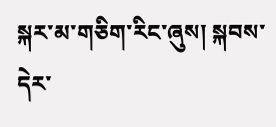སྐར་མ་གཅིག་རིང་ཞུས། སྐབས་དེར་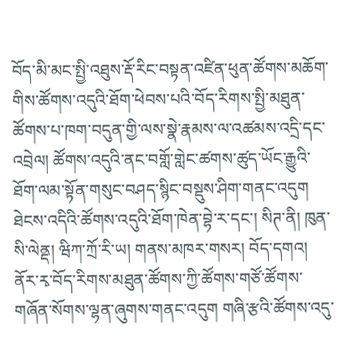བོད་མི་མང་སྤྱི་འཐུས་རྡོ་རིང་བསྟན་འཛིན་ཕུན་ཚོགས་མཆོག་གིས་ཚོགས་འདུའི་ཐོག་ཕེབས་པའི་བོད་རིགས་སྤྱི་མཐུན་ཚོགས་པ་ཁག་བདུན་གྱི་ལས་སྣེ་རྣམས་ལ་འཚམས་འདྲི་དང་འབྲེལ། ཚོགས་འདུའི་ནང་བགློ་གླེང་ཚགས་ཚུད་ཡོང་རྒྱུའི་ཐོག་ལམ་སྟོན་གསུང་བཤད་སྙིང་བསྡུས་ཤིག་གནང་འདུག ཐེངས་འདིའི་ཚོགས་འདུའི་ཐོག་ཁེན་བྷེ་ར་དང་། སིཊ་ནི། ཁུན་སི་ལེནྡ། ཝིཀ་ཀྲོ་རི་ཡ། གནས་མཁར་གསར། བོད་དགའ། ནོར་རྭ་བོད་རིགས་མཐུན་ཚོགས་ཀྱི་ཚོགས་གཙོ་ཚོགས་གཞོན་སོགས་ལྷན་ཞུགས་གནང་འདུག གཞི་རྩའི་ཚོགས་འདུ་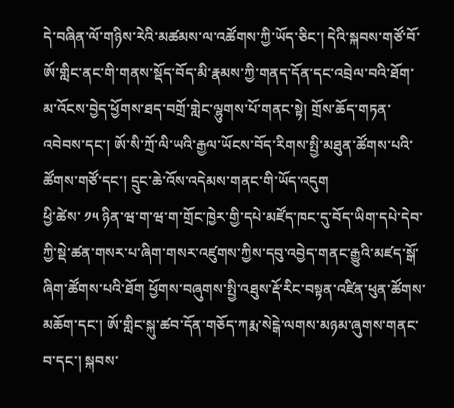དེ་བཞིན་ལོ་གཉིས་རེའི་མཚམས་ལ་འཚོགས་ཀྱི་ཡོད་ཅིང་། དེའི་སྐབས་གཙོ་བོ་ཨོ་གླིང་ནང་གི་གནས་སྡོད་བོད་མི་རྣམས་ཀྱི་གནད་དོན་དང་འབྲེལ་བའི་ཐོག་མ་འོངས་བྱེད་ཕྱོགས་ཐད་བགྲོ་གླེང་ལྷུགས་པོ་གནང་སྟེ། གྲོས་ཆོད་གཏན་འབེབས་དང་། ཨོ་སི་ཀྲོ་ལི་ཡའི་རྒྱལ་ཡོངས་བོད་རིགས་སྤྱི་མཐུན་ཚོགས་པའི་ཚོགས་གཙོ་དང་། དྲུང་ཆེ་འོས་འདེམས་གནང་གི་ཡོད་འདུག
ཕྱི་ཚེས་ ༡༥ ཉིན་ཝ་ག་ཝ་ག་གྲོང་ཁྱེར་གྱི་དཔེ་མཛོད་ཁང་དུ་བོད་ཡིག་དཔེ་དེབ་ཀྱི་སྡེ་ཚན་གསར་པ་ཞིག་གསར་འཛུགས་ཀྱིས་དབུ་འབྱེད་གནང་རྒྱུའི་མཛད་སྒོ་ཞིག་ཚོགས་པའི་ཐོག ཕྱོགས་བཞུགས་སྤྱི་འཐུས་རྡོ་རིང་བསྟན་འཛིན་ཕུན་ཚོགས་མཆོག་དང་། ཨོ་གླིང་སྐུ་ཚབ་དོན་གཅོད་ཀརྨ་སེངྒེ་ལགས་མཉམ་ཞུགས་གནང་བ་དང་། སྐབས་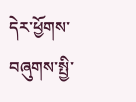དེར་ཕྱོགས་བཞུགས་སྤྱི་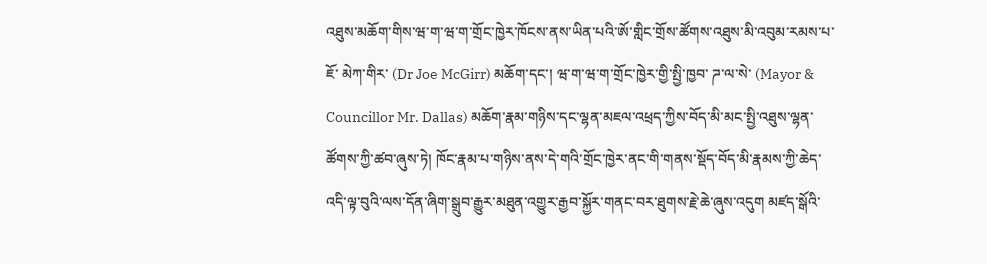འཐུས་མཆོག་གིས་ཝ་ག་ཝ་ག་གྲོང་ཁྱེར་ཁོངས་ནས་ཡིན་པའི་ཨོ་གླིང་གྲོས་ཚོགས་འཐུས་མི་འབུམ་རམས་པ་ཇོ་ མེཀ་གིར་ (Dr Joe McGirr) མཆོག་དང་། ཝ་ག་ཝ་ག་གྲོང་ཁྱེར་གྱི་སྤྱི་ཁྱབ་ ཌ་ལ་སེ་ (Mayor & Councillor Mr. Dallas) མཆོག་རྣམ་གཉིས་དང་ལྷན་མཇལ་འཕྲད་ཀྱིས་བོད་མི་མང་སྤྱི་འཐུས་ལྷན་ཚོགས་ཀྱི་ཚབ་ཞུས་ཏེ། ཁོང་རྣམ་པ་གཉིས་ནས་དེ་གའི་གྲོང་ཁྱེར་ནང་གི་གནས་སྡོད་བོད་མི་རྣམས་ཀྱི་ཆེད་འདི་ལྟ་བུའི་ལས་དོན་ཞིག་སྒྲུབ་རྒྱུར་མཐུན་འགྱུར་རྒྱབ་སྐྱོར་གནང་བར་ཐུགས་རྗེ་ཆེ་ཞུས་འདུག མཛད་སྒོའི་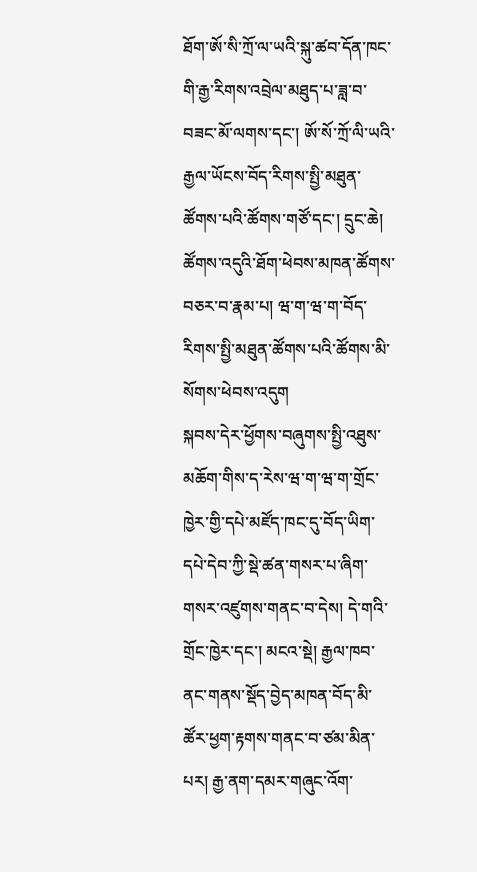ཐོག་ཨོ་སི་ཀྲོ་ལ་ཡའི་སྐུ་ཚབ་དོན་ཁང་གི་རྒྱ་རིགས་འབྲེལ་མཐུད་པ་ཟླ་བ་བཟང་མོ་ལགས་དང་། ཨོ་སོ་ཀྲོ་ལི་ཡའི་རྒྱལ་ཡོངས་བོད་རིགས་སྤྱི་མཐུན་ཚོགས་པའི་ཚོགས་གཙོ་དང་། དྲུང་ཆེ། ཚོགས་འདུའི་ཐོག་ཕེབས་མཁན་ཚོགས་བཅར་བ་རྣམ་པ། ཝ་ག་ཝ་ག་བོད་རིགས་སྤྱི་མཐུན་ཚོགས་པའི་ཚོགས་མི་སོགས་ཕེབས་འདུག
སྐབས་དེར་ཕྱོགས་བཞུགས་སྤྱི་འཐུས་མཆོག་གིས་ད་རེས་ཝ་ག་ཝ་ག་གྲོང་ཁྱེར་གྱི་དཔེ་མཛོད་ཁང་དུ་བོད་ཡིག་དཔེ་དེབ་ཀྱི་སྡེ་ཚན་གསར་པ་ཞིག་གསར་འཛུགས་གནང་བ་དེས། དེ་གའི་གྲོང་ཁྱེར་དང་། མངའ་སྡེ། རྒྱལ་ཁབ་ནང་གནས་སྡོད་བྱེད་མཁན་བོད་མི་ཚོར་ཕྱག་རྟགས་གནང་བ་ཙམ་མིན་པར། རྒྱ་ནག་དམར་གཞུང་འོག་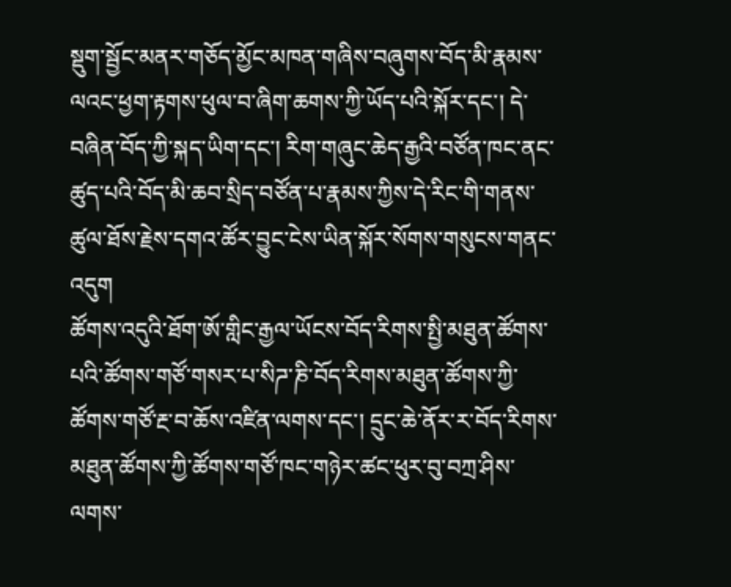སྡུག་སྦྱོང་མནར་གཅོད་མྱོང་མཁན་གཞིས་བཞུགས་བོད་མི་རྣམས་ལའང་ཕྱག་རྟགས་ཕུལ་བ་ཞིག་ཆགས་ཀྱི་ཡོད་པའི་སྐོར་དང་། དེ་བཞིན་བོད་ཀྱི་སྐད་ཡིག་དང་། རིག་གཞུང་ཆེད་རྒྱའི་བཙོན་ཁང་ནང་ཚུད་པའི་བོད་མི་ཆབ་སྲིད་བཙོན་པ་རྣམས་ཀྱིས་དེ་རིང་གི་གནས་ཚུལ་ཐོས་རྗེས་དགའ་ཚོར་བྱུང་ངེས་ཡིན་སྐོར་སོགས་གསུངས་གནང་འདུག
ཚོགས་འདུའི་ཐོག་ཨོ་གླིང་རྒྱལ་ཡོངས་བོད་རིགས་སྤྱི་མཐུན་ཚོགས་པའི་ཚོགས་གཙོ་གསར་པ་སིཌ་ཎི་བོད་རིགས་མཐུན་ཚོགས་ཀྱི་ཚོགས་གཙོ་རྔ་བ་ཆོས་འཛིན་ལགས་དང་། དྲུང་ཆེ་ནོར་ར་བོད་རིགས་མཐུན་ཚོགས་ཀྱི་ཚོགས་གཙོ་ཁང་གཉེར་ཚང་ཕུར་བུ་བཀྲ་ཤིས་ལགས་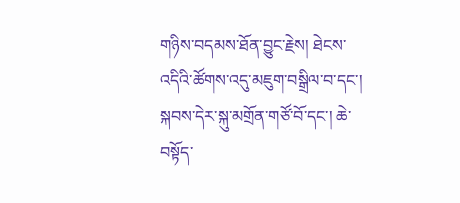གཉིས་བདམས་ཐོན་བྱུང་རྗེས། ཐེངས་འདིའི་ཚོགས་འདུ་མཇུག་བསྒྲིལ་བ་དང་། སྐབས་དེར་སྐུ་མགྲོན་གཙོ་བོ་དང་། ཆེ་བསྟོད་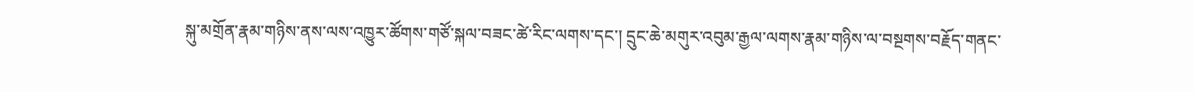སྐུ་མགྲོན་རྣམ་གཉིས་ནས་ལས་འཁྱུར་ཚོགས་གཙོ་སྐལ་བཟང་ཚེ་རིང་ལགས་དང་། དྲུང་ཆེ་མགུར་འབུམ་རྒྱལ་ལགས་རྣམ་གཉིས་ལ་བསྔགས་བརྗོད་གནང་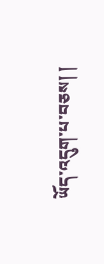ཡོད་འདུག་པ་བཅས། །